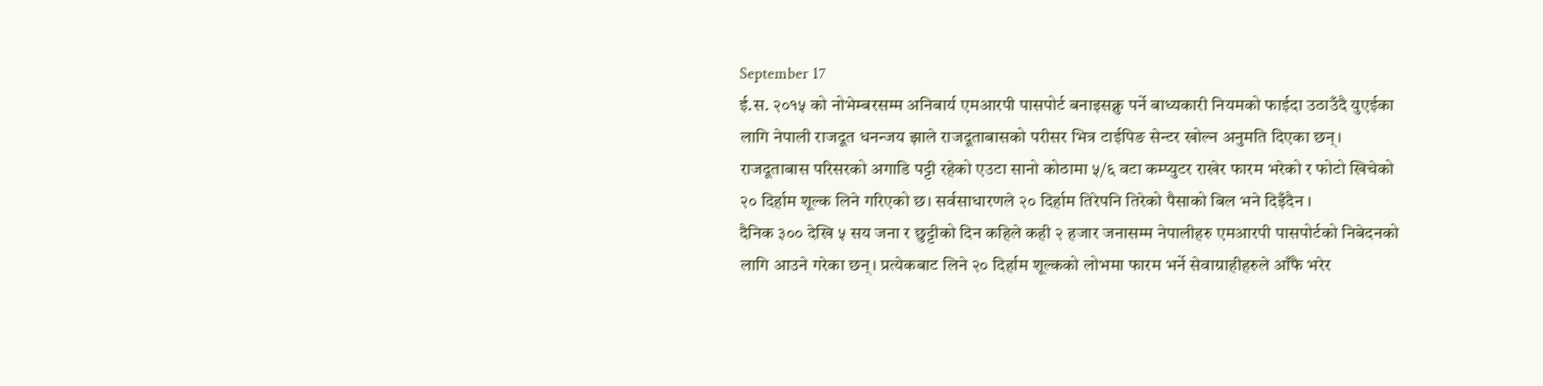September 17
ई.स. २०१५ को नोभेम्बरसम्म अनिबार्य एमआरपी पासपोर्ट बनाइसक्नु पर्ने बाध्यकारी नियमको फाईदा उठाउँदै युएईका लागि नेपाली राजदूत धनन्जय झाले राजदूताबासको परीसर भित्र टाईपिङ सेन्टर खोल्न अनुमति दिएका छन्। राजदूताबास परिसरको अगाडि पट्टी रहेको एउटा सानो कोठामा ५/६ वटा कम्प्युटर राखेर फारम भरेको र फोटो खिचेको २० दिर्हाम शूल्क लिने गरिएको छ। सर्वसाधारणले २० दिर्हाम तिरेपनि तिरेको पैसाको बिल भने दिइँदैन ।
दैनिक ३०० देखि ५ सय जना र छुट्टीको दिन कहिले कही २ हजार जनासम्म नेपालीहरु एमआरपी पासपोर्टको निबेदनको लागि आउने गरेका छन्। प्रत्येकबाट लिने २० दिर्हाम शूल्कको लोभमा फारम भर्ने सेवाग्राहीहरुले आँफै भरेर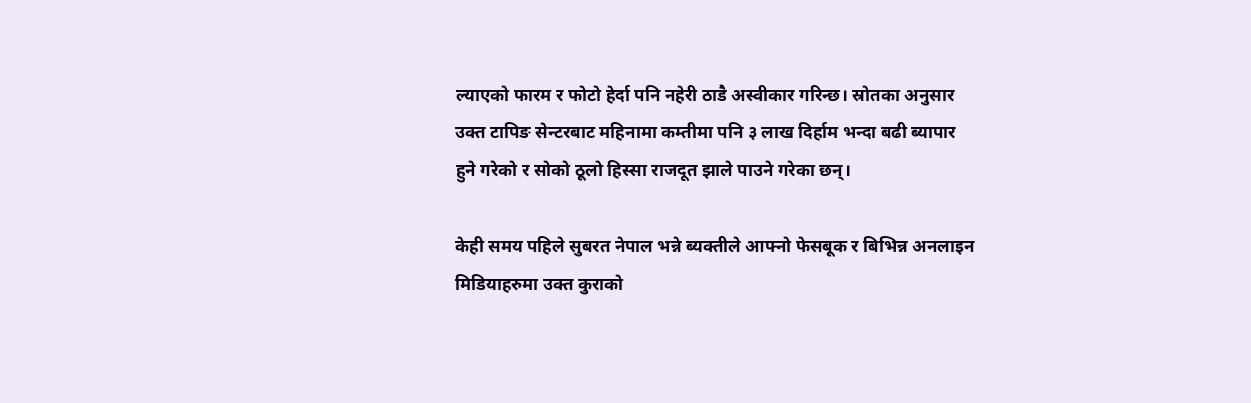ल्याएको फारम र फोटो हेर्दा पनि नहेरी ठाडै अस्वीकार गरिन्छ। स्रोतका अनुसार उक्त टापिङ सेन्टरबाट महिनामा कम्तीमा पनि ३ लाख दिर्हाम भन्दा बढी ब्यापार हुने गरेको र सोको ठूलो हिस्सा राजदूत झाले पाउने गरेका छन्।

केही समय पहिले सुबरत नेपाल भन्ने ब्यक्तीले आफ्नो फेसबूक र बिभिन्न अनलाइन मिडियाहरुमा उक्त कुराको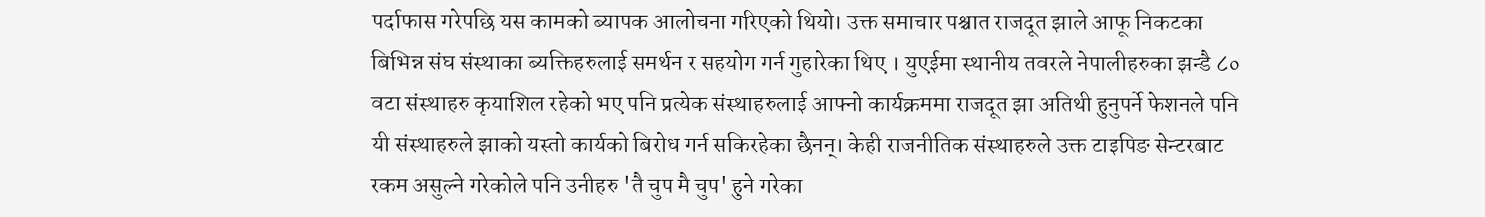पर्दाफास गरेपछि यस कामको ब्यापक आलोचना गरिएको थियो। उक्त समाचार पश्चात राजदूत झाले आफू निकटका बिभिन्न संघ संस्थाका ब्यक्तिहरुलाई समर्थन र सहयोग गर्न गुहारेका थिए । युएईमा स्थानीय तवरले नेपालीहरुका झन्डै ८० वटा संस्थाहरु कृयाशिल रहेको भए पनि प्रत्येक संस्थाहरुलाई आफ्नो कार्यक्रममा राजदूत झा अतिथी हुनुपर्ने फेशनले पनि यी संस्थाहरुले झाको यस्तो कार्यको बिरोध गर्न सकिरहेका छैनन्। केही राजनीतिक संस्थाहरुले उक्त टाइपिङ सेन्टरबाट रकम असुल्ने गरेकोले पनि उनीहरु 'तै चुप मै चुप' हुने गरेका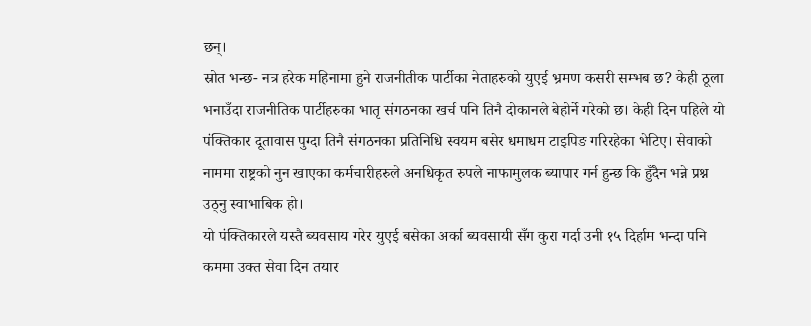छन्।
स्रोत भन्छ- नत्र हरेक महिनामा हुने राजनीतीक पार्टीका नेताहरुको युएई भ्रमण कसरी सम्भब छ? केही ठूला भनाउँदा राजनीतिक पार्टीहरुका भातृ संगठनका खर्च पनि तिनै दोकानले बेहोर्ने गरेको छ। केही दिन पहिले यो पंक्तिकार दूतावास पुग्दा तिनै संगठनका प्रतिनिधि स्वयम बसेर धमाधम टाइपिङ गरिरहेका भेटिए। सेवाको नाममा राष्ट्रको नुन खाएका कर्मचारीहरुले अनधिकृत रुपले नाफामुलक ब्यापार गर्न हुन्छ कि हुँदैन भन्ने प्रश्न उठ्नु स्वाभाबिक हो।
यो पंक्तिकारले यस्तै ब्यवसाय गरेर युएई बसेका अर्का ब्यवसायी सँग कुरा गर्दा उनी १५ दिर्हाम भन्दा पनि कममा उक्त सेवा दिन तयार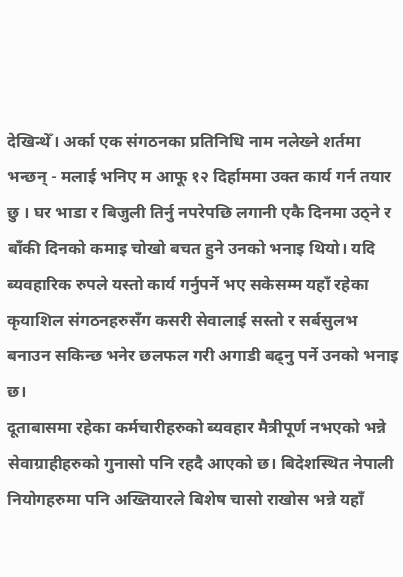देखिन्थेँ। अर्का एक संगठनका प्रतिनिधि नाम नलेख्ने शर्तमा भन्छन् - मलाई भनिए म आफू १२ दिर्हाममा उक्त कार्य गर्न तयार छु । घर भाडा र बिजुली तिर्नु नपरेपछि लगानी एकै दिनमा उठ्ने र बाँकी दिनको कमाइ चोखो बचत हुने उनको भनाइ थियो। यदि ब्यवहारिक रुपले यस्तो कार्य गर्नुपर्ने भए सकेसम्म यहाँ रहेका कृयाशिल संगठनहरुसँग कसरी सेवालाई सस्तो र सर्बसुलभ बनाउन सकिन्छ भनेर छलफल गरी अगाडी बढ्नु पर्ने उनको भनाइ छ।
दूताबासमा रहेका कर्मचारीहरुको ब्यवहार मैत्रीपूर्ण नभएको भन्ने सेवाग्राहीहरुको गुनासो पनि रहदै आएको छ। बिदेशस्थित नेपाली नियोगहरुमा पनि अख्तियारले बिशेष चासो राखोस भन्ने यहाँ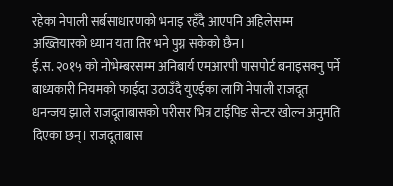रहेका नेपाली सर्बसाधारणको भनाइ रहँदै आएपनि अहिलेसम्म अख्तियारको ध्यान यता तिर भने पुग्न सकेको छैन।
ई.स. २०१५ को नोभेम्बरसम्म अनिबार्य एमआरपी पासपोर्ट बनाइसक्नु पर्ने बाध्यकारी नियमको फाईदा उठाउँदै युएईका लागि नेपाली राजदूत धनन्जय झाले राजदूताबासको परीसर भित्र टाईपिङ सेन्टर खोल्न अनुमति दिएका छन्। राजदूताबास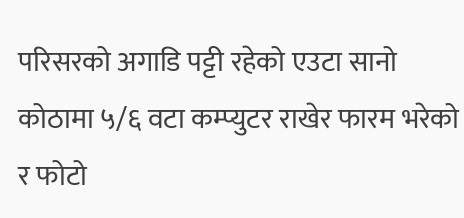परिसरको अगाडि पट्टी रहेको एउटा सानो कोठामा ५/६ वटा कम्प्युटर राखेर फारम भरेको र फोटो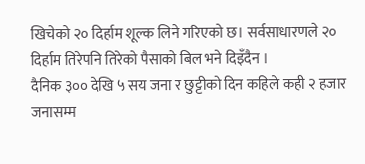खिचेको २० दिर्हाम शूल्क लिने गरिएको छ। सर्वसाधारणले २० दिर्हाम तिरेपनि तिरेको पैसाको बिल भने दिइँदैन ।
दैनिक ३०० देखि ५ सय जना र छुट्टीको दिन कहिले कही २ हजार जनासम्म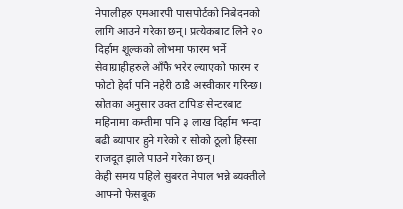नेपालीहरु एमआरपी पासपोर्टको निबेदनको लागि आउने गरेका छन्। प्रत्येकबाट लिने २० दिर्हाम शूल्कको लोभमा फारम भर्ने सेवाग्राहीहरुले आँफै भरेर ल्याएको फारम र फोटो हेर्दा पनि नहेरी ठाडै अस्वीकार गरिन्छ। स्रोतका अनुसार उक्त टापिङ सेन्टरबाट महिनामा कम्तीमा पनि ३ लाख दिर्हाम भन्दा बढी ब्यापार हुने गरेको र सोको ठूलो हिस्सा राजदूत झाले पाउने गरेका छन्।
केही समय पहिले सुबरत नेपाल भन्ने ब्यक्तीले आफ्नो फेसबूक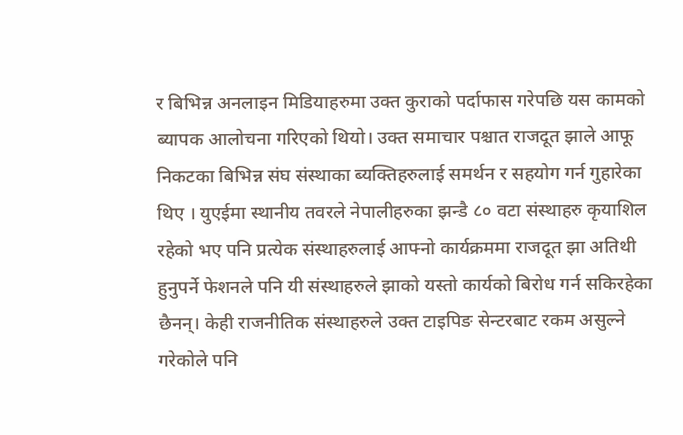र बिभिन्न अनलाइन मिडियाहरुमा उक्त कुराको पर्दाफास गरेपछि यस कामको ब्यापक आलोचना गरिएको थियो। उक्त समाचार पश्चात राजदूत झाले आफू निकटका बिभिन्न संघ संस्थाका ब्यक्तिहरुलाई समर्थन र सहयोग गर्न गुहारेका थिए । युएईमा स्थानीय तवरले नेपालीहरुका झन्डै ८० वटा संस्थाहरु कृयाशिल रहेको भए पनि प्रत्येक संस्थाहरुलाई आफ्नो कार्यक्रममा राजदूत झा अतिथी हुनुपर्ने फेशनले पनि यी संस्थाहरुले झाको यस्तो कार्यको बिरोध गर्न सकिरहेका छैनन्। केही राजनीतिक संस्थाहरुले उक्त टाइपिङ सेन्टरबाट रकम असुल्ने गरेकोले पनि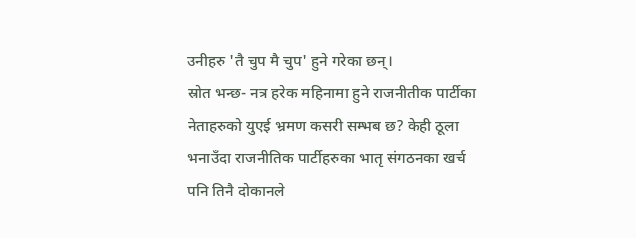उनीहरु 'तै चुप मै चुप' हुने गरेका छन्।
स्रोत भन्छ- नत्र हरेक महिनामा हुने राजनीतीक पार्टीका नेताहरुको युएई भ्रमण कसरी सम्भब छ? केही ठूला भनाउँदा राजनीतिक पार्टीहरुका भातृ संगठनका खर्च पनि तिनै दोकानले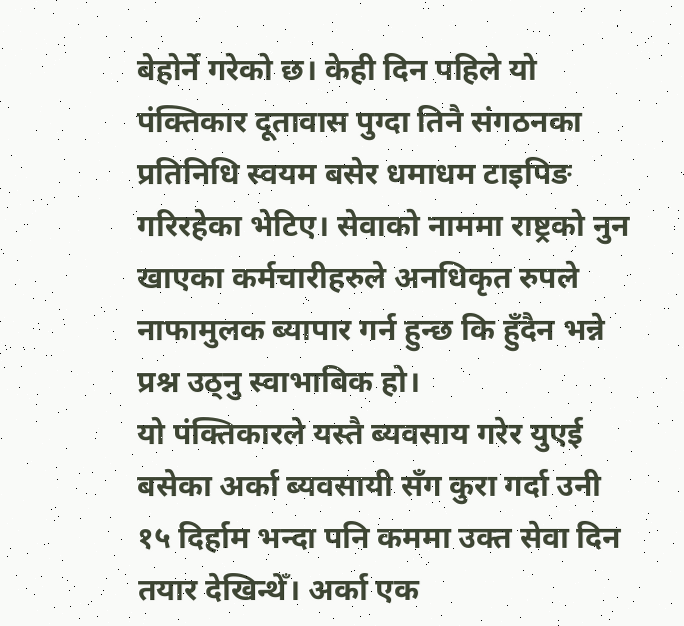बेहोर्ने गरेको छ। केही दिन पहिले यो पंक्तिकार दूतावास पुग्दा तिनै संगठनका प्रतिनिधि स्वयम बसेर धमाधम टाइपिङ गरिरहेका भेटिए। सेवाको नाममा राष्ट्रको नुन खाएका कर्मचारीहरुले अनधिकृत रुपले नाफामुलक ब्यापार गर्न हुन्छ कि हुँदैन भन्ने प्रश्न उठ्नु स्वाभाबिक हो।
यो पंक्तिकारले यस्तै ब्यवसाय गरेर युएई बसेका अर्का ब्यवसायी सँग कुरा गर्दा उनी १५ दिर्हाम भन्दा पनि कममा उक्त सेवा दिन तयार देखिन्थेँ। अर्का एक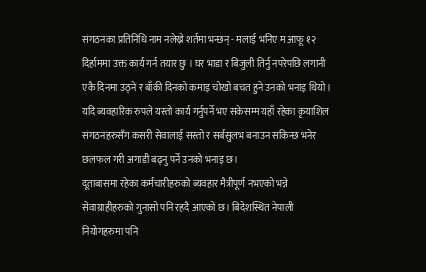संगठनका प्रतिनिधि नाम नलेख्ने शर्तमा भन्छन् - मलाई भनिए म आफू १२ दिर्हाममा उक्त कार्य गर्न तयार छु । घर भाडा र बिजुली तिर्नु नपरेपछि लगानी एकै दिनमा उठ्ने र बाँकी दिनको कमाइ चोखो बचत हुने उनको भनाइ थियो। यदि ब्यवहारिक रुपले यस्तो कार्य गर्नुपर्ने भए सकेसम्म यहाँ रहेका कृयाशिल संगठनहरुसँग कसरी सेवालाई सस्तो र सर्बसुलभ बनाउन सकिन्छ भनेर छलफल गरी अगाडी बढ्नु पर्ने उनको भनाइ छ।
दूताबासमा रहेका कर्मचारीहरुको ब्यवहार मैत्रीपूर्ण नभएको भन्ने सेवाग्राहीहरुको गुनासो पनि रहदै आएको छ। बिदेशस्थित नेपाली नियोगहरुमा पनि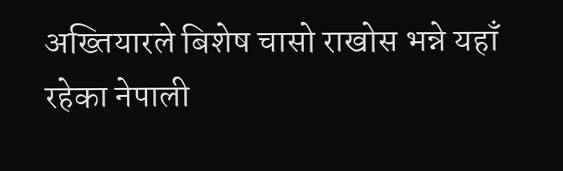अख्तियारले बिशेष चासो राखोस भन्ने यहाँ रहेका नेपाली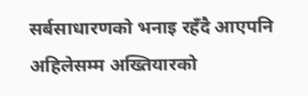सर्बसाधारणको भनाइ रहँदै आएपनि अहिलेसम्म अख्तियारको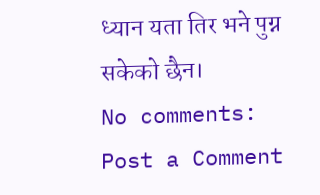ध्यान यता तिर भने पुग्न सकेको छैन।
No comments:
Post a Comment